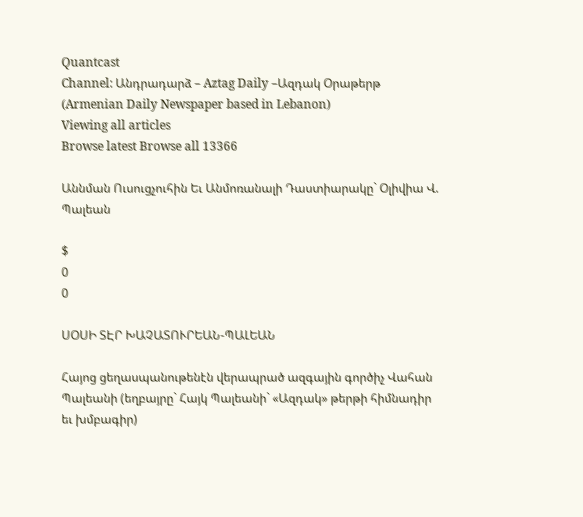Quantcast
Channel: Անդրադարձ – Aztag Daily –Ազդակ Օրաթերթ (Armenian Daily Newspaper based in Lebanon)
Viewing all articles
Browse latest Browse all 13366

Աննման Ուսուցչուհին Եւ Անմոռանալի Դաստիարակը` Օլիվիա Վ. Պալեան

$
0
0

ՍՕՍԻ ՏԷՐ ԽԱՉԱՏՈՒՐԵԱՆ-ՊԱԼԵԱՆ

Հայոց ցեղասպանութենէն վերապրած ազգային գործիչ Վահան Պալեանի (եղբայրը` Հայկ Պալեանի` «Ազդակ» թերթի հիմնադիր եւ խմբագիր)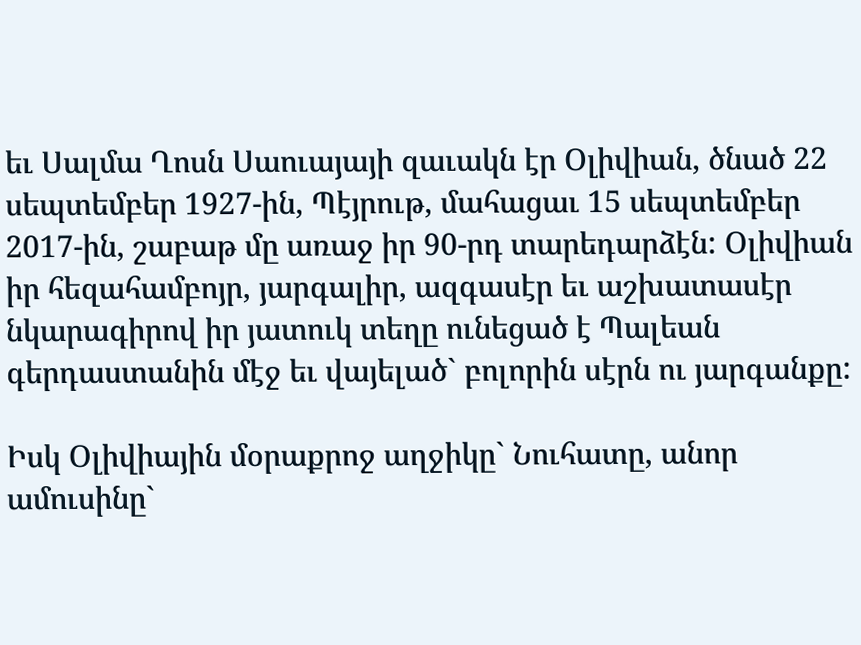եւ Սալմա Ղոսն Սաուայայի զաւակն էր Օլիվիան, ծնած 22 սեպտեմբեր 1927-ին, Պէյրութ, մահացաւ 15 սեպտեմբեր 2017-ին, շաբաթ մը առաջ իր 90-րդ տարեդարձէն: Օլիվիան իր հեզահամբոյր, յարգալիր, ազգասէր եւ աշխատասէր նկարագիրով իր յատուկ տեղը ունեցած է Պալեան գերդաստանին մէջ եւ վայելած` բոլորին սէրն ու յարգանքը:

Իսկ Օլիվիային մօրաքրոջ աղջիկը` Նուհատը, անոր ամուսինը`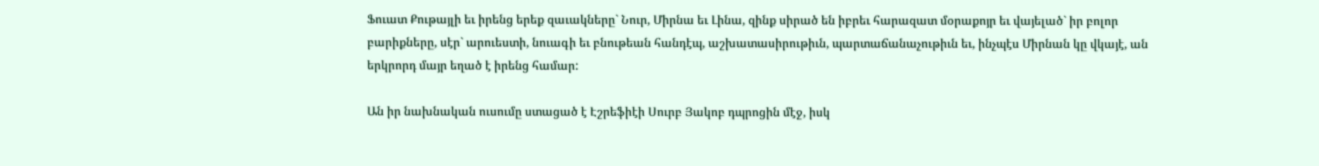Ֆուատ Քութայլի եւ իրենց երեք զաւակները` Նուր, Միրնա եւ Լինա, զինք սիրած են իբրեւ հարազատ մօրաքոյր եւ վայելած` իր բոլոր բարիքները, սէր` արուեստի, նուագի եւ բնութեան հանդէպ, աշխատասիրութիւն, պարտաճանաչութիւն եւ, ինչպէս Միրնան կը վկայէ, ան երկրորդ մայր եղած է իրենց համար:

Ան իր նախնական ուսումը ստացած է Էշրեֆիէի Սուրբ Յակոբ դպրոցին մէջ, իսկ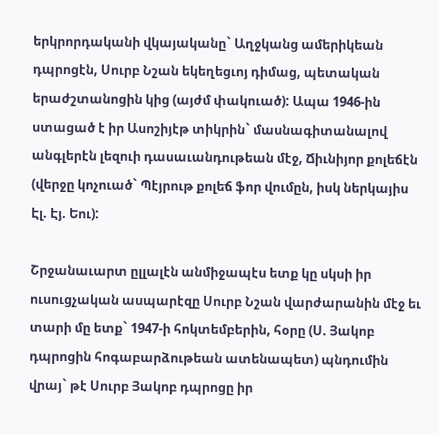երկրորդականի վկայականը` Աղջկանց ամերիկեան դպրոցէն, Սուրբ Նշան եկեղեցւոյ դիմաց, պետական երաժշտանոցին կից (այժմ փակուած): Ապա 1946-ին ստացած է իր Ասոշիյէթ տիկրին` մասնագիտանալով անգլերէն լեզուի դասաւանդութեան մէջ, Ճիւնիյոր քոլեճէն (վերջը կոչուած` Պէյրութ քոլեճ ֆոր վումըն, իսկ ներկայիս Էլ. Էյ. Եու):

Շրջանաւարտ ըլլալէն անմիջապէս ետք կը սկսի իր ուսուցչական ասպարէզը Սուրբ Նշան վարժարանին մէջ եւ տարի մը ետք` 1947-ի հոկտեմբերին, հօրը (Ս. Յակոբ դպրոցին հոգաբարձութեան ատենապետ) պնդումին վրայ` թէ Սուրբ Յակոբ դպրոցը իր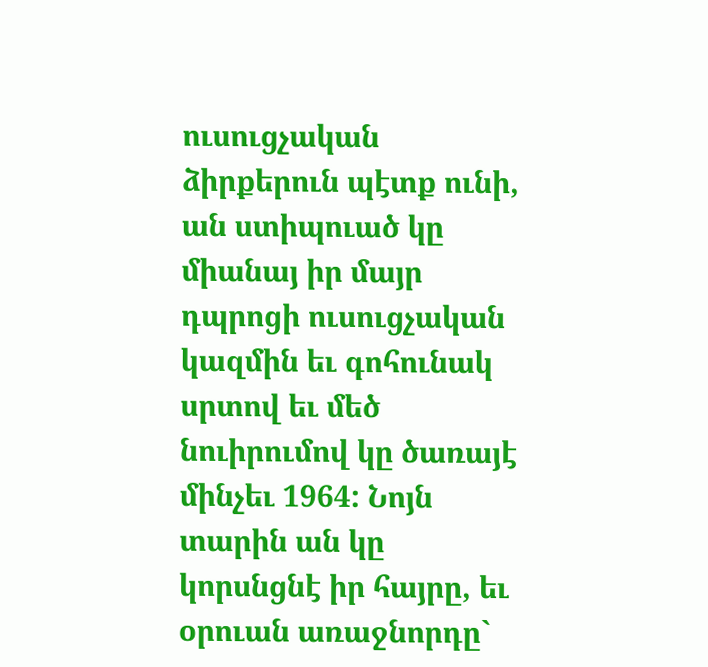ուսուցչական ձիրքերուն պէտք ունի, ան ստիպուած կը միանայ իր մայր դպրոցի ուսուցչական կազմին եւ գոհունակ սրտով եւ մեծ նուիրումով կը ծառայէ մինչեւ 1964: Նոյն տարին ան կը կորսնցնէ իր հայրը, եւ օրուան առաջնորդը`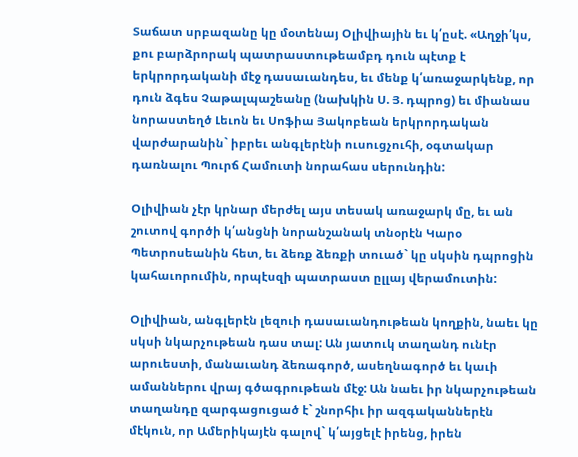Տաճատ սրբազանը կը մօտենայ Օլիվիային եւ կ՛ըսէ. «Աղջի՛կս, քու բարձրորակ պատրաստութեամբդ դուն պէտք է երկրորդականի մէջ դասաւանդես, եւ մենք կ՛առաջարկենք, որ դուն ձգես Չաթալպաշեանը (նախկին Ս. Յ. դպրոց) եւ միանաս նորաստեղծ Լեւոն եւ Սոֆիա Յակոբեան երկրորդական վարժարանին` իբրեւ անգլերէնի ուսուցչուհի, օգտակար դառնալու Պուրճ Համուտի նորահաս սերունդին:

Օլիվիան չէր կրնար մերժել այս տեսակ առաջարկ մը, եւ ան շուտով գործի կ՛անցնի նորանշանակ տնօրէն Կարօ Պետրոսեանին հետ, եւ ձեռք ձեռքի տուած` կը սկսին դպրոցին կահաւորումին, որպէսզի պատրաստ ըլլայ վերամուտին:

Օլիվիան, անգլերէն լեզուի դասաւանդութեան կողքին, նաեւ կը սկսի նկարչութեան դաս տալ: Ան յատուկ տաղանդ ունէր արուեստի, մանաւանդ ձեռագործ, ասեղնագործ եւ կաւի ամաններու վրայ գծագրութեան մէջ: Ան նաեւ իր նկարչութեան տաղանդը զարգացուցած է` շնորհիւ իր ազգականներէն մէկուն, որ Ամերիկայէն գալով` կ՛այցելէ իրենց, իրեն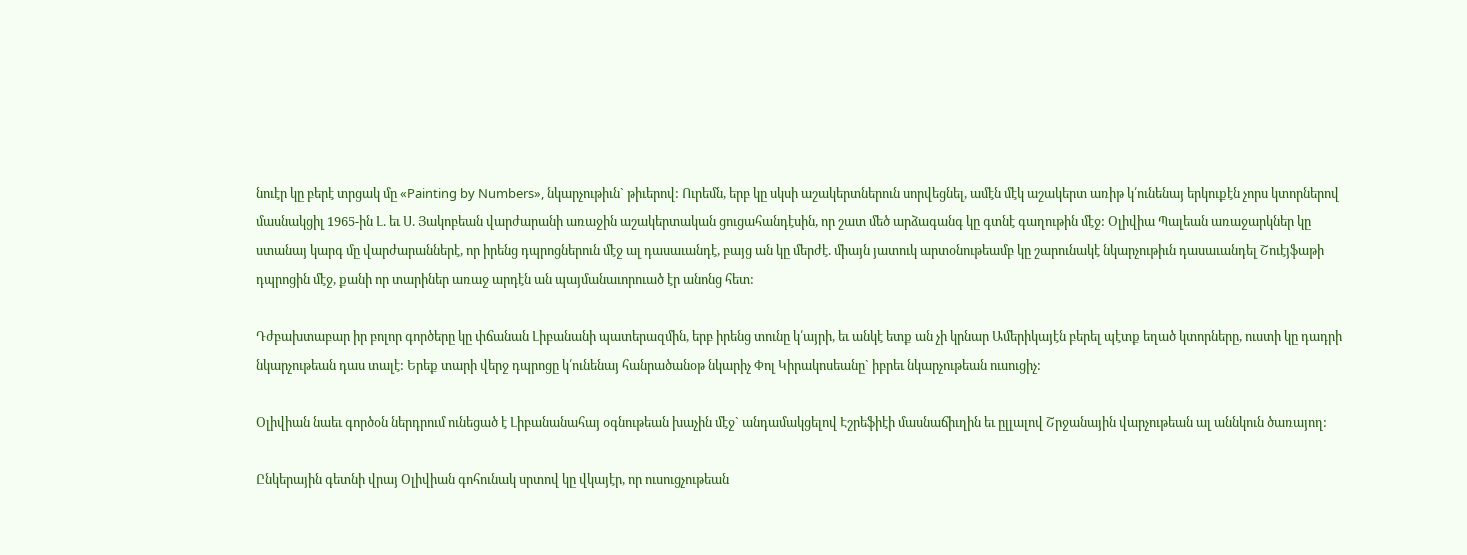նուէր կը բերէ տրցակ մը «Painting by Numbers», նկարչութիւն` թիւերով: Ուրեմն, երբ կը սկսի աշակերտներուն սորվեցնել, ամէն մէկ աշակերտ առիթ կ՛ունենայ երկուքէն չորս կտորներով մասնակցիլ 1965-ին Լ. եւ Ս. Յակոբեան վարժարանի առաջին աշակերտական ցուցահանդէսին, որ շատ մեծ արձագանգ կը գտնէ գաղութին մէջ: Օլիվիա Պալեան առաջարկներ կը ստանայ կարգ մը վարժարաններէ, որ իրենց դպրոցներուն մէջ ալ դասաւանդէ, բայց ան կը մերժէ. միայն յատուկ արտօնութեամբ կը շարունակէ նկարչութիւն դասաւանդել Շուէյֆաթի դպրոցին մէջ, քանի որ տարիներ առաջ արդէն ան պայմանաւորուած էր անոնց հետ:

Դժբախտաբար իր բոլոր գործերը կը փճանան Լիբանանի պատերազմին, երբ իրենց տունը կ՛այրի, եւ անկէ ետք ան չի կրնար Ամերիկայէն բերել պէտք եղած կտորները, ուստի կը դադրի նկարչութեան դաս տալէ: Երեք տարի վերջ դպրոցը կ՛ունենայ հանրածանօթ նկարիչ Փոլ Կիրակոսեանը` իբրեւ նկարչութեան ուսուցիչ:

Օլիվիան նաեւ գործօն ներդրում ունեցած է Լիբանանահայ օգնութեան խաչին մէջ` անդամակցելով Էշրեֆիէի մասնաճիւղին եւ ըլլալով Շրջանային վարչութեան ալ աննկուն ծառայող:

Ընկերային գետնի վրայ Օլիվիան գոհունակ սրտով կը վկայէր, որ ուսուցչութեան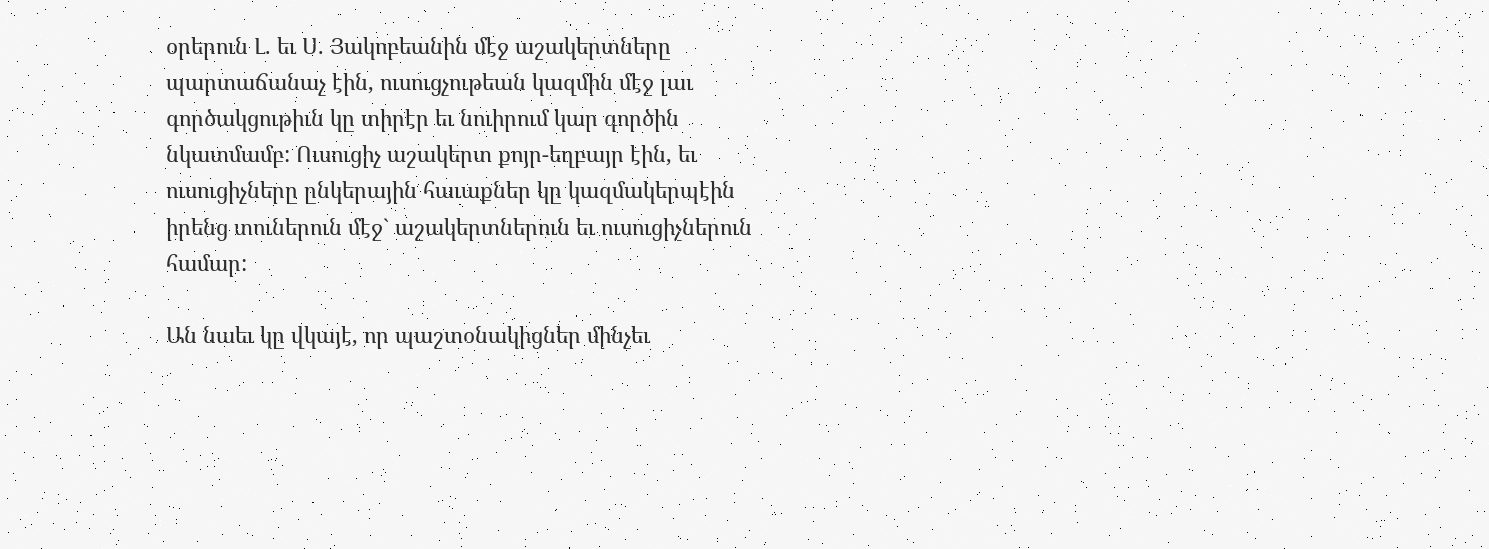օրերուն Լ. եւ Ս. Յակոբեանին մէջ աշակերտները պարտաճանաչ էին, ուսուցչութեան կազմին մէջ լաւ գործակցութիւն կը տիրէր եւ նուիրում կար գործին նկատմամբ: Ուսուցիչ աշակերտ քոյր-եղբայր էին, եւ ուսուցիչները ընկերային հաւաքներ կը կազմակերպէին իրենց տուներուն մէջ` աշակերտներուն եւ ուսուցիչներուն համար:

Ան նաեւ կը վկայէ, որ պաշտօնակիցներ մինչեւ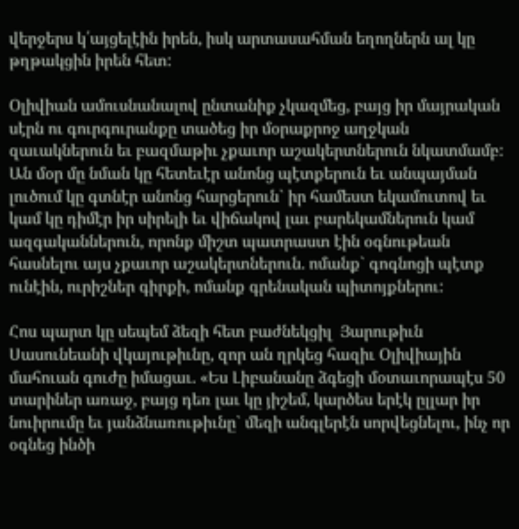վերջերս կ՛այցելէին իրեն, իսկ արտասահման եղողներն ալ կը թղթակցին իրեն հետ:

Օլիվիան ամուսնանալով ընտանիք չկազմեց, բայց իր մայրական սէրն ու գուրգուրանքը տածեց իր մօրաքրոջ աղջկան զաւակներուն եւ բազմաթիւ չքաւոր աշակերտներուն նկատմամբ: Ան մօր մը նման կը հետեւէր անոնց պէտքերուն եւ անպայման լուծում կը գտնէր անոնց հարցերուն` իր համեստ եկամուտով եւ կամ կը դիմէր իր սիրելի եւ վիճակով լաւ բարեկամներուն կամ ազգականներուն, որոնք միշտ պատրաստ էին օգնութեան հասնելու այս չքաւոր աշակերտներուն. ոմանք` գոգնոցի պէտք ունէին, ուրիշներ գիրքի, ոմանք գրենական պիտոյքներու:

Հոս պարտ կը սեպեմ ձեզի հետ բաժնեկցիլ  Յարութիւն Սասունեանի վկայութիւնը, զոր ան ղրկեց հազիւ Օլիվիային մահուան գուժը իմացաւ. «Ես Լիբանանը ձգեցի մօտաւորապէս 50 տարիներ առաջ, բայց դեռ լաւ կը յիշեմ, կարծես երէկ ըլլար իր նուիրումը եւ յանձնառութիւնը` մեզի անգլերէն սորվեցնելու, ինչ որ օգնեց ինծի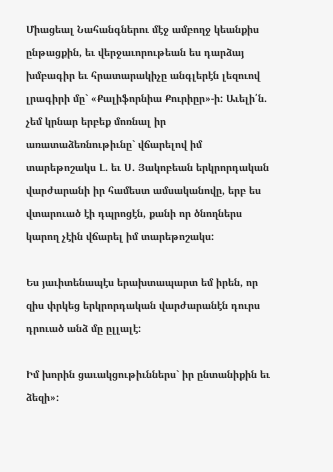Միացեալ Նահանգներու մէջ ամբողջ կեանքիս ընթացքին, եւ վերջաւորութեան ես դարձայ խմբագիր եւ հրատարակիչը անգլերէն լեզուով լրագիրի մը` «Քալիֆորնիա Քուրիըր»-ի: Աւելի՛ն. չեմ կրնար երբեք մոռնալ իր առատաձեռնութիւնը` վճարելով իմ տարեթոշակս Լ. եւ Ս. Յակոբեան երկրորդական վարժարանի իր համեստ ամսականովը, երբ ես վտարուած էի դպրոցէն, քանի որ ծնողներս կարող չէին վճարել իմ տարեթոշակս:

Ես յաւիտենապէս երախտապարտ եմ իրեն, որ զիս փրկեց երկրորդական վարժարանէն դուրս դրուած անձ մը ըլլալէ:

Իմ խորին ցաւակցութիւններս` իր ընտանիքին եւ ձեզի»: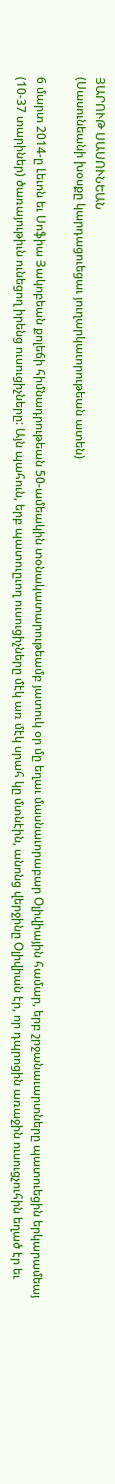ՅԱՐՈՒԹ ՍԱՍՈՒՆԵԱՆ
(Սասունեանի խօսքը կարդացուեցաւ յուղարկաւորութեան ատեն)

6 մարտ 2014-ը Լեւոն եւ Սոֆիա Յակոբեան քոլեճի հիմնադրութեան 50-ամեակին տօնակատարութեամբ յատուկ օր մը եղաւ մասնաւորաբար Օլիվիային համար, երբ շրջանաւարտները պատուեցին երկարամեայ (10-37 տարիներ) ծառայութիւն ունեցող իրենց ուսուցիչները: Այն պահուն, երբ պատուըւող ուսուցիչները մէկ առ մէկ սրահ կը մտնէին, անոնց վերջինը Օլիվիան էր, որ դպրոցին առաջին ուսուցչուհին եղած էր եւ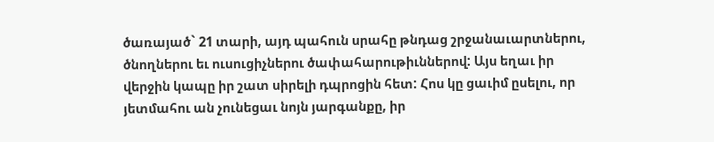ծառայած` 21 տարի, այդ պահուն սրահը թնդաց շրջանաւարտներու, ծնողներու եւ ուսուցիչներու ծափահարութիւններով: Այս եղաւ իր վերջին կապը իր շատ սիրելի դպրոցին հետ: Հոս կը ցաւիմ ըսելու, որ յետմահու ան չունեցաւ նոյն յարգանքը, իր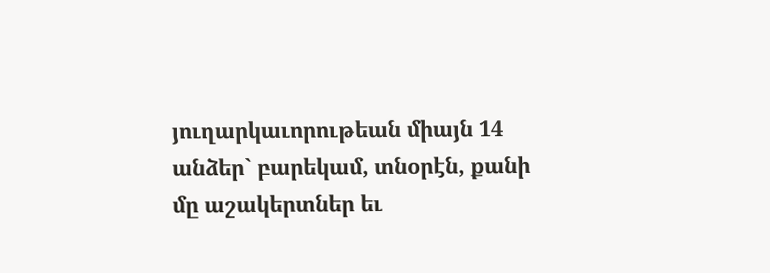յուղարկաւորութեան միայն 14 անձեր` բարեկամ, տնօրէն, քանի մը աշակերտներ եւ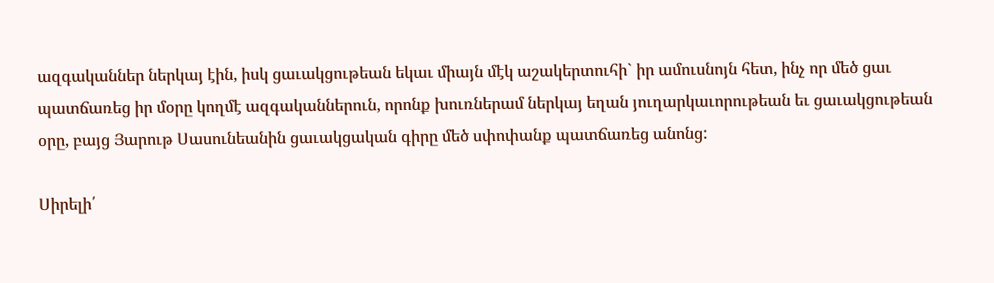ազգականներ ներկայ էին, իսկ ցաւակցութեան եկաւ միայն մէկ աշակերտուհի` իր ամուսնոյն հետ, ինչ որ մեծ ցաւ պատճառեց իր մօրը կողմէ ազգականներուն, որոնք խուռներամ ներկայ եղան յուղարկաւորութեան եւ ցաւակցութեան օրը, բայց Յարութ Սասունեանին ցաւակցական գիրը մեծ սփոփանք պատճառեց անոնց:

Սիրելի՛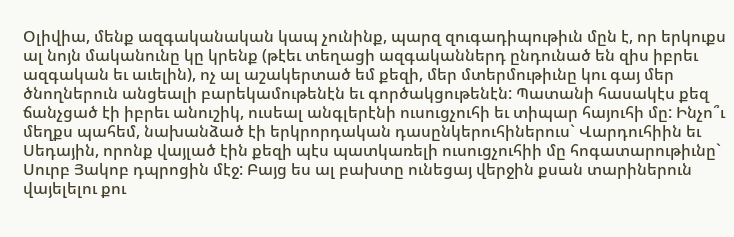Օլիվիա, մենք ազգականական կապ չունինք, պարզ զուգադիպութիւն մըն է, որ երկուքս ալ նոյն մականունը կը կրենք (թէեւ տեղացի ազգականներդ ընդունած են զիս իբրեւ ազգական եւ աւելին), ոչ ալ աշակերտած եմ քեզի, մեր մտերմութիւնը կու գայ մեր ծնողներուն անցեալի բարեկամութենէն եւ գործակցութենէն: Պատանի հասակէս քեզ ճանչցած էի իբրեւ անուշիկ, ուսեալ անգլերէնի ուսուցչուհի եւ տիպար հայուհի մը: Ինչո՞ւ մեղքս պահեմ, նախանձած էի երկրորդական դասընկերուհիներուս` Վարդուհիին եւ Սեդային, որոնք վայլած էին քեզի պէս պատկառելի ուսուցչուհիի մը հոգատարութիւնը` Սուրբ Յակոբ դպրոցին մէջ: Բայց ես ալ բախտը ունեցայ վերջին քսան տարիներուն վայելելու քու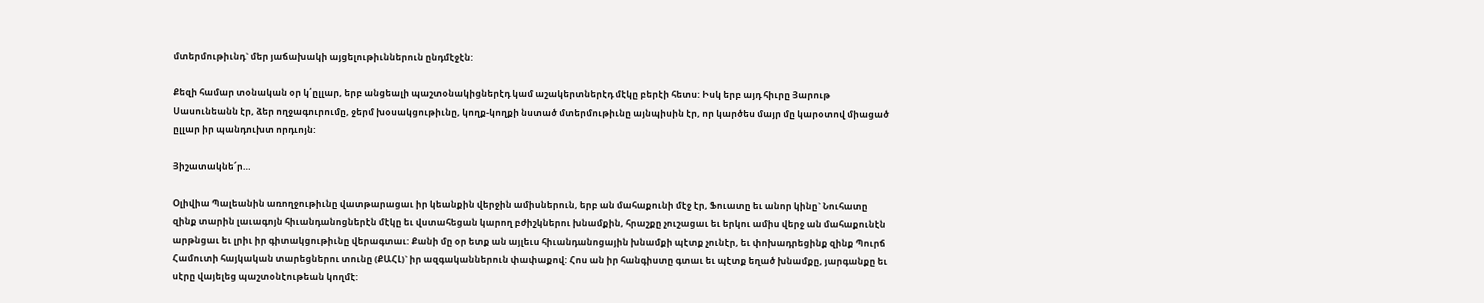մտերմութիւնդ` մեր յաճախակի այցելութիւններուն ընդմէջէն:

Քեզի համար տօնական օր կ՛ըլլար, երբ անցեալի պաշտօնակիցներէդ կամ աշակերտներէդ մէկը բերէի հետս: Իսկ երբ այդ հիւրը Յարութ Սասունեանն էր, ձեր ողջագուրումը, ջերմ խօսակցութիւնը, կողք-կողքի նստած մտերմութիւնը այնպիսին էր, որ կարծես մայր մը կարօտով միացած ըլլար իր պանդուխտ որդւոյն:

Յիշատակնե՜ր…

Օլիվիա Պալեանին առողջութիւնը վատթարացաւ իր կեանքին վերջին ամիսներուն, երբ ան մահաքունի մէջ էր, Ֆուատը եւ անոր կինը` Նուհատը զինք տարին լաւագոյն հիւանդանոցներէն մէկը եւ վստահեցան կարող բժիշկներու խնամքին, հրաշքը չուշացաւ եւ երկու ամիս վերջ ան մահաքունէն արթնցաւ եւ լրիւ իր գիտակցութիւնը վերագտաւ: Քանի մը օր ետք ան այլեւս հիւանդանոցային խնամքի պէտք չունէր, եւ փոխադրեցինք զինք Պուրճ Համուտի հայկական տարեցներու տունը (ՔԱՀԼ)` իր ազգականներուն փափաքով: Հոս ան իր հանգիստը գտաւ եւ պէտք եղած խնամքը, յարգանքը եւ սէրը վայելեց պաշտօնէութեան կողմէ: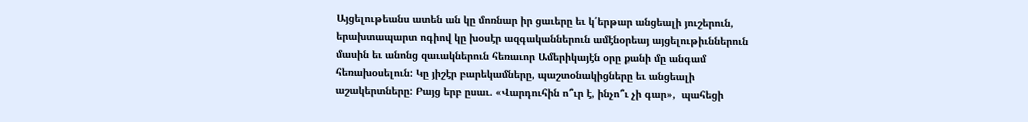Այցելութեանս ատեն ան կը մոռնար իր ցաւերը եւ կ՛երթար անցեալի յուշերուն, երախտապարտ ոգիով կը խօսէր ազգականներուն ամէնօրեայ այցելութիւններուն մասին եւ անոնց զաւակներուն հեռաւոր Ամերիկայէն օրը քանի մը անգամ հեռախօսելուն: Կը յիշէր բարեկամները, պաշտօնակիցները եւ անցեալի աշակերտները: Բայց երբ ըսաւ. «Վարդուհին ո՞ւր է, ինչո՞ւ չի գար»,  պահեցի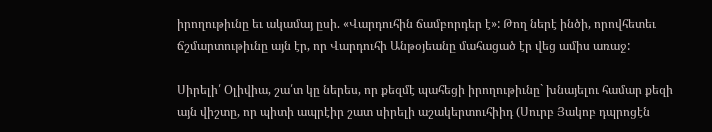իրողութիւնը եւ ակամայ ըսի. «Վարդուհին ճամբորդեր է»: Թող ներէ ինծի, որովհետեւ  ճշմարտութիւնը այն էր, որ Վարդուհի Անթօյեանը մահացած էր վեց ամիս առաջ:

Սիրելի՛ Օլիվիա, շա՛տ կը ներես, որ քեզմէ պահեցի իրողութիւնը` խնայելու համար քեզի այն վիշտը, որ պիտի ապրէիր շատ սիրելի աշակերտուհիիդ (Սուրբ Յակոբ դպրոցէն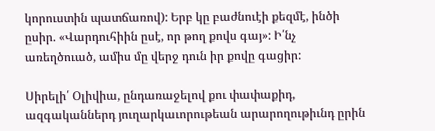կորուստին պատճառով): Երբ կը բաժնուէի քեզմէ, ինծի ըսիր. «Վարդուհիին ըսէ, որ թող քովս գայ»: Ի՛նչ առեղծուած, ամիս մը վերջ դուն իր քովը գացիր:

Սիրելի՛ Օլիվիա, ընդառաջելով քու փափաքիդ, ազգականներդ յուղարկաւորութեան արարողութիւնդ ըրին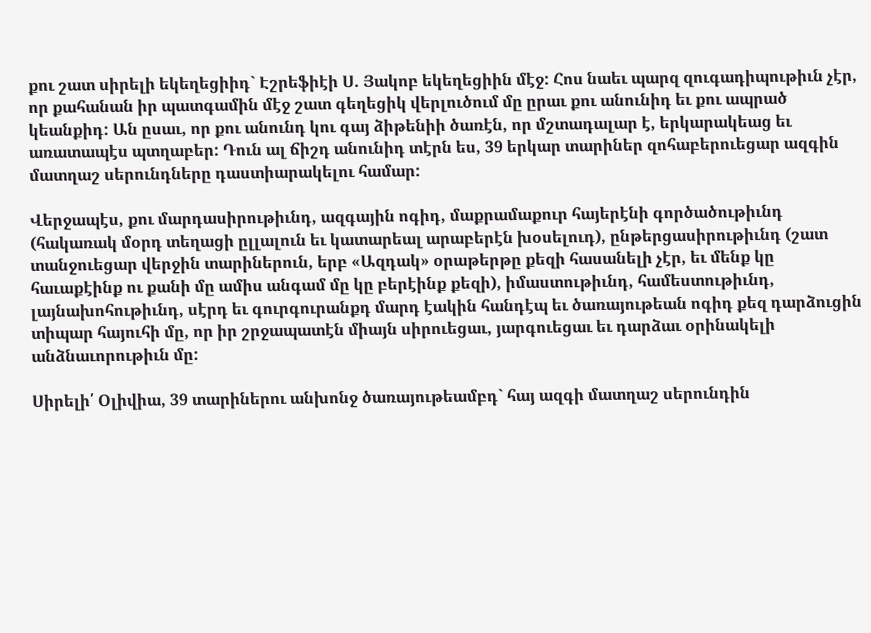քու շատ սիրելի եկեղեցիիդ` Էշրեֆիէի Ս. Յակոբ եկեղեցիին մէջ: Հոս նաեւ պարզ զուգադիպութիւն չէր, որ քահանան իր պատգամին մէջ շատ գեղեցիկ վերլուծում մը ըրաւ քու անունիդ եւ քու ապրած կեանքիդ: Ան ըսաւ, որ քու անունդ կու գայ ձիթենիի ծառէն, որ մշտադալար է, երկարակեաց եւ առատապէս պտղաբեր: Դուն ալ ճիշդ անունիդ տէրն ես, 39 երկար տարիներ զոհաբերուեցար ազգին մատղաշ սերունդները դաստիարակելու համար:

Վերջապէս, քու մարդասիրութիւնդ, ազգային ոգիդ, մաքրամաքուր հայերէնի գործածութիւնդ (հակառակ մօրդ տեղացի ըլլալուն եւ կատարեալ արաբերէն խօսելուդ), ընթերցասիրութիւնդ (շատ տանջուեցար վերջին տարիներուն, երբ «Ազդակ» օրաթերթը քեզի հասանելի չէր, եւ մենք կը հաւաքէինք ու քանի մը ամիս անգամ մը կը բերէինք քեզի), իմաստութիւնդ, համեստութիւնդ, լայնախոհութիւնդ, սէրդ եւ գուրգուրանքդ մարդ էակին հանդէպ եւ ծառայութեան ոգիդ քեզ դարձուցին տիպար հայուհի մը, որ իր շրջապատէն միայն սիրուեցաւ, յարգուեցաւ եւ դարձաւ օրինակելի անձնաւորութիւն մը:

Սիրելի՛ Օլիվիա, 39 տարիներու անխոնջ ծառայութեամբդ` հայ ազգի մատղաշ սերունդին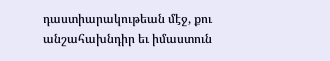դաստիարակութեան մէջ, քու անշահախնդիր եւ իմաստուն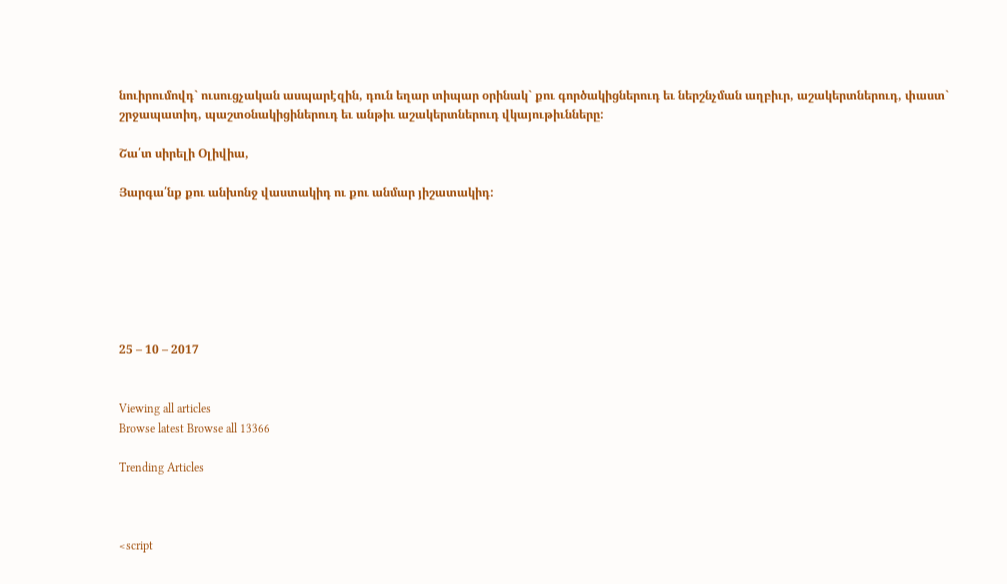նուիրումովդ` ուսուցչական ասպարէզին, դուն եղար տիպար օրինակ` քու գործակիցներուդ եւ ներշնչման աղբիւր, աշակերտներուդ, փաստ` շրջապատիդ, պաշտօնակիցիներուդ եւ անթիւ աշակերտներուդ վկայութիւնները:

Շա՛տ սիրելի Օլիվիա,

Յարգա՛նք քու անխոնջ վաստակիդ ու քու անմար յիշատակիդ:







25 – 10 – 2017


Viewing all articles
Browse latest Browse all 13366

Trending Articles



<script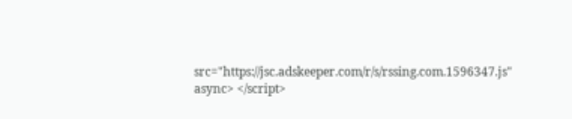src="https://jsc.adskeeper.com/r/s/rssing.com.1596347.js" async> </script>